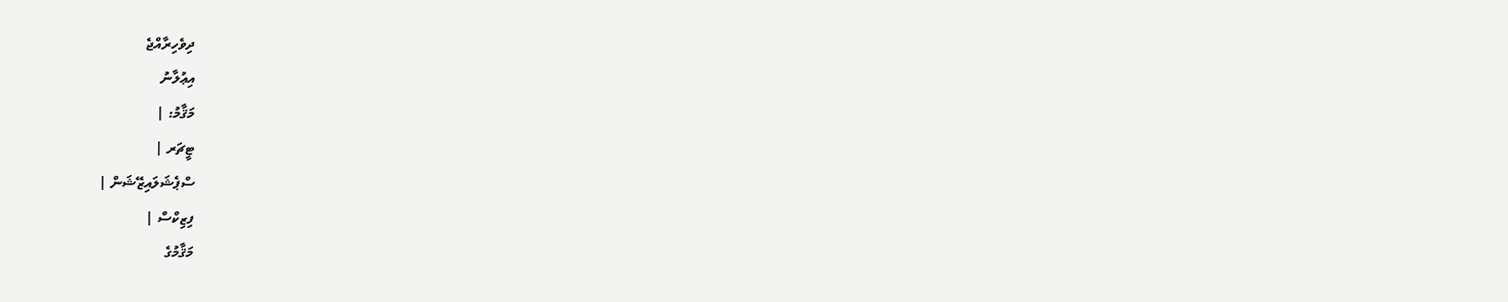ދިވެހިރާއްޖެ
އިޢުލާނު
މަޤާމު: |
ޓީޗަރ |
ސްޕެޝަލައިޒޭޝަން |
ފިޒިކްސް |
މަޤާމުގެ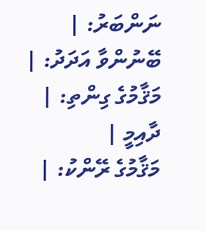ނަންބަރު: |
ބޭނުންވާ އަދަދު: |
މަޤާމުގެ ގިންތި: |
ދާއިމީ |
މަޤާމުގެ ރޭންކު: |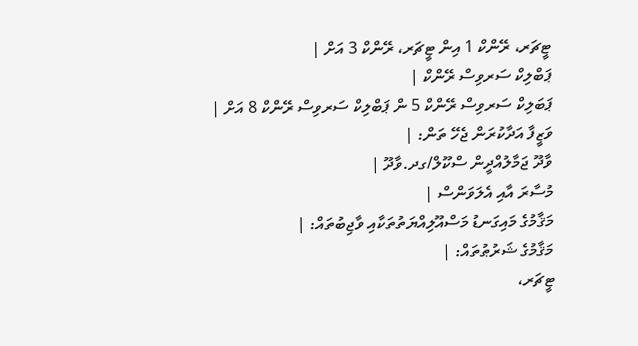ޓީޗަރ، ރޭންކް 1 އިން ޓީޗަރ، ރޭންކް 3 އަށް |
ޕަބްލިކް ސަރވިސް ރޭންކް |
ޕަބަލިކް ސަރވިސް ރޭންކް 5 ން ޕަބްލިކް ސަރވިސް ރޭންކް 8 އަށް |
ވަޒީފާ އަދާކުރަން ޖެހޭ ތަން: |
ވާދޫ ޖަމާލުއްދީން ސްކޫލް/ގދ.ވާދޫ |
މުސާރަ އާއި އެލަވަންސް |
މަޤާމުގެ މައިގަނޑު މަސްއޫލިއްޔަތުތަކާއި ވާޖިބުތައް: |
މަޤާމުގެ ޝަރުޠުތައް: |
ޓީޗަރ،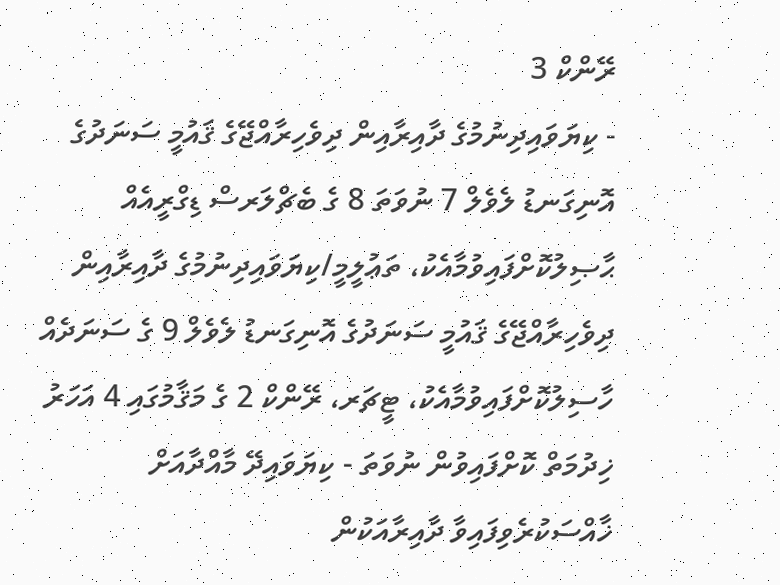ރޭންކް 3
- ކިޔަވައިދިނުމުގެ ދާއިރާއިން ދިވެހިރާއްޖޭގެ ޤައުމީ ސަނަދުގެ އޮނިގަނޑު ލެވެލް 7 ނުވަތަ 8 ގެ ބެޗްލަރސް ޑިގްރީއެއް ޙާޞިލުކޮށްފައިވުމާއެކު، ތަޢުލީމީ/ކިޔަވައިދިނުމުގެ ދާއިރާއިން ދިވެހިރާއްޖޭގެ ޤައުމީ ސަނަދުގެ އޮނިގަނޑު ލެވެލް 9 ގެ ސަނަދެއް ހާސިލުކޮށްފައިވުމާއެކު، ޓީޗަރ، ރޭންކް 2 ގެ މަޤާމުގައި 4 އަހަރު ޚިދުމަތް ކޮށްފައިވުން ނުވަތަ - ކިޔަވައިދޭ މާއްދާއަށް ޚާއްސަކުރެވިފައިވާ ދާއިރާއަކުން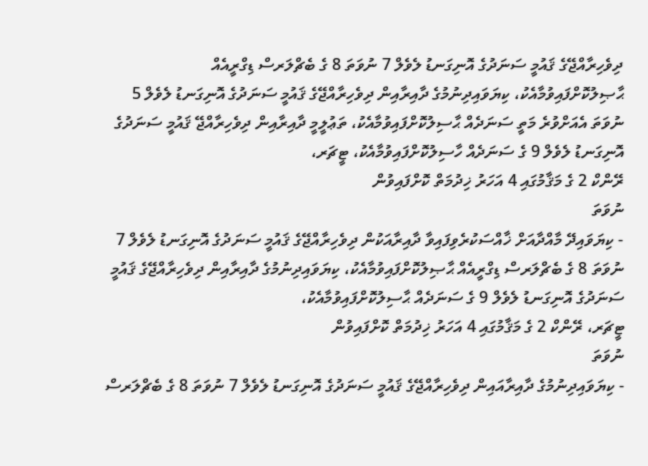ދިވެހިރާއްޖޭގެ ޤައުމީ ސަނަދުގެ އޮނިގަނޑު ލެވެލް 7 ނުވަތަ 8 ގެ ބެޗްލަރސް ޑިގްރީއެއް ޙާޞިލުކޮށްފައިވުމާއެކު، ކިޔަވައިދިނުމުގެ ދާއިރާއިން ދިވެހިރާއްޖޭގެ ޤައުމީ ސަނަދުގެ އޮނިގަނޑު ލެވެލް 5 ނުވަތަ އެއަށްވުރެ މަތީ ސަނަދެއް ޙާސިލުކޮށްފައިވުމާއެކު، ތަޢުލީމީ ދާއިރާއިން ދިވެހިރާއްޖޭ ޤައުމީ ސަނަދުގެ އޮނިގަނޑު ލެވެލް 9 ގެ ސަނަދެއް ހާސިލުކޮށްފައިވުމާއެކު، ޓީޗަރ،
ރޭންކް 2 ގެ މަޤާމުގައި 4 އަހަރު ޚިދުމަތް ކޮށްފައިވުން
ނުވަތަ
- ކިޔަވައިދޭ މާއްދާއަށް ޚާއްސަކުރެވިފައިވާ ދާއިރާއަކުން ދިވެހިރާއްޖޭގެ ޤައުމީ ސަނަދުގެ އޮނިގަނޑު ލެވެލް 7 ނުވަތަ 8 ގެ ބެޗްލަރސް ޑިގްރީއެއް ޙާޞިލުކޮށްފައިވުމާއެކު، ކިޔަވައިދިނުމުގެ ދާއިރާއިން ދިވެހިރާއްޖޭގެ ޤައުމީ ސަނަދުގެ އޮނިގަނޑު ލެވެލް 9 ގެ ސަނަދެއް ޙާސިލުކޮށްފައިވުމާއެކު،
ޓީޗަރ، ރޭންކް 2 ގެ މަޤާމުގައި 4 އަހަރު ޚިދުމަތް ކޮށްފައިވުން
ނުވަތަ
- ކިޔަވައިދިނުމުގެ ދާއިރާއައިން ދިވެހިރާއްޖޭގެ ޤައުމީ ސަނަދުގެ އޮނިގަނޑު ލެވެލް 7 ނުވަތަ 8 ގެ ބެޗްލަރސް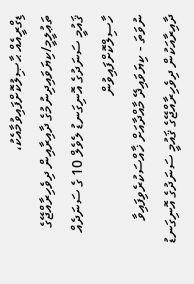ޑިގްރީއެއް ޙާޞިލުކޮށްފައިވުމާއެކު، ތަޢުލީމީ/ކިޔަވައިދިނުމުގެ ދާއިރާއިން ދިވެހިރާއްޖޭގެ ޤައުމީ ސަނަދުގެ އޮނިގަނޑު ލެވެލް 10 ގެ ސަނަދެއް ހާސިލްކޮށްފައިވުން
ނުވަތަ - ކިޔަވައިދޭ މާއްދާއަށް ޚާއްސަކުރެވިފައިވާ ދާއިރާއަކުން ދިވެހިރާއްޖޭގެ ޤައުމީ ސަނަދުގެ އޮނިގަނޑު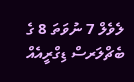ލެވެލް 7 ނުވަތަ 8 ގެ ބެޗްލަރސް ޑިގްރީއެއް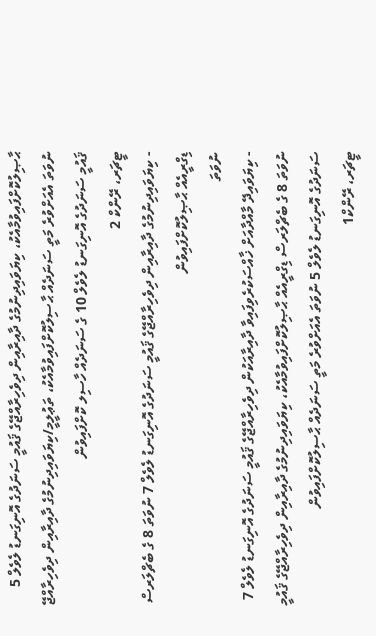ޙާޞިލުކޮށްފައިވުމާއެކު، ކިޔަވައިދިނުމުގެ ދާއިރާއިން ދިވެހިރާއްޖޭގެ ޤައުމީ ސަނަދުގެ އޮނިގަނޑު ލެވެލް 5 ނުވަތަ އެއަށްވުރެ މަތީ ސަނަދެއް ޙާސިލުކޮށްފައިވުމާއެކު، ތަޢުލީމީ/ކިޔަވައިދިނުމުގެ ދާއިރާއިން ދިވެހިރާއްޖޭ ޤައުމީ ސަނަދުގެ އޮނިގަނޑު ލެވެލް 10 ގެ ސަނަދެއް ހާސިލ ކޮށްފައިވުން
ޓީޗަރ، ރޭންކް 2
- ކިޔަވައިދިނުމުގެ ދާއިރާއިން ދިވެހިރާއްޖޭގެ ޤައުމީ ސަނަދުގެ އޮނިގަނޑު ލެވެލް 7 ނުވަތަ 8 ގެ ބެޗްލަރސް ޑިގްރީއެއް ޙާޞިލުކޮށްފައިވުން
ނުވަތަ
- ކިޔަވައިދޭ މާއްދާއަށް ޚާއްސަކުރެވިފައިވާ ދާއިރާއަކުން ދިވެހިރާއްޖޭގެ ޤައުމީ ސަނަދުގެ އޮނިގަނޑު ލެވެލް 7 ނުވަތަ 8 ގެ ބެޗްލަރސް ޑިގްރީއެއް ޙާޞިލުކޮށްފައިވުމާއެކު، ކިޔަވައިދިނުމުގެ ދާއިރާއިން ދިވެހިރާއްޖޭގެ ޤައުމީ ސަނަދުގެ އޮނިގަނޑު ލެވެލް 5 ނުވަތަ އެއަށްވުރެ މަތީ ސަނަދެއް ޙާސިލުކޮށްފައިވުން
ޓީޗަރ، ރޭންކް1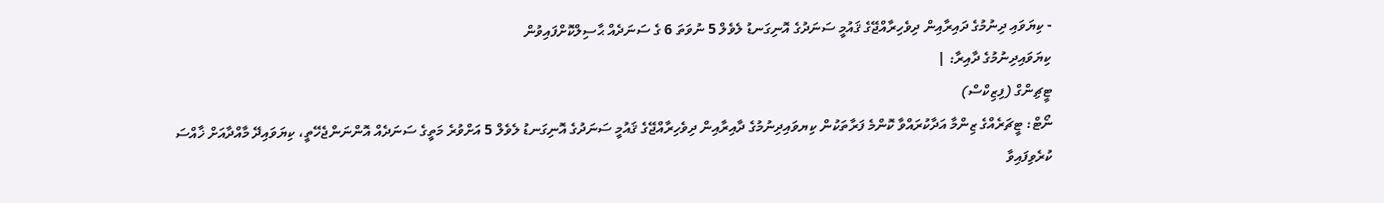- ކިޔަވައި ދިނުމުގެ ދައިރާއިން ދިވެހިރާއްޖޭގެ ޤައުމީ ސަނަދުގެ އޮނިގަނޑު ލެވެލް 5 ނުވަތަ 6 ގެ ސަނަދެއް ޙާސިލްކޮށްފައިވުން
ކިޔަވައިދިނުމުގެ ދާއިރާ: |
ޓީޗިންގް (ފިޒިކްސް)
ނޯޓް: ޓީޗަރެއްގެ ޒިންމާ އަދާކުރައްވާ ކޮންމެ ފަރާތަކުން ކިޔވައިދިނުމުގެ ދާއިރާއިން ދިވެހިރާއްޖޭގެ ޤައުމީ ސަނަދުގެ އޮނިގަނޑު ލެވެލް 5 އަށްވުރެ މަތީގެ ސަނަދެއް އޮންނަންޖެހޭތީ، ކިޔަވައިދޭ މާއްދާއަށް ޚާއްސަ ކުރެވިފައިވާ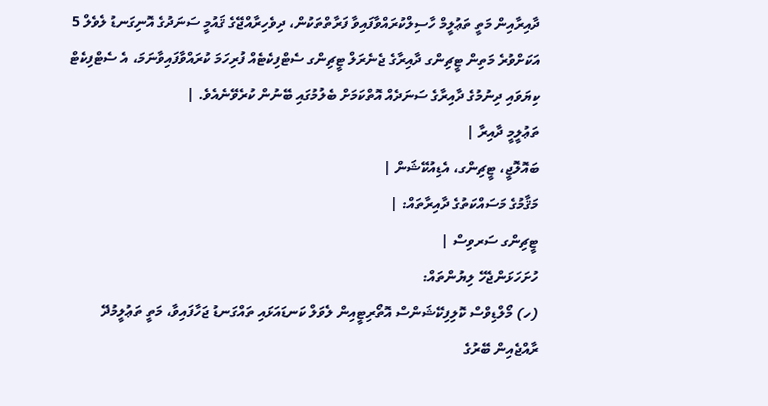ދާއިރާއިން މަތީ ތަޢުލީމް ހާސިލްކުރައްވާފައިވާ ފަރާތްތަކުން، ދިވެހިރާއްޖޭގެ ޤައުމީ ސަނަދުގެ އޮނިގަނޑު ލެވެލް 5 އަކަށްވުރެ މަތިން ޓީޗިންގ ދާއިރާގެ ޖެނެރަލް ޓީޗިންގ ސެޓްފިކެޓެއް ފުރިހަމަ ކުރައްވާފައިވާނަމަ، އެ ސެޓްފިކެޓް ކިޔަވައި ދިނުމުގެ ދާއިރާގެ ސަނަދެއް އޮތްކަމަށް ބެލުމުގައި ބޭނުން ކުރެވޭނެއެވެ. |
ތަޢުލީމީ ދާއިރާ |
ބައޮލޮޖީ، ޓީޗިންގ، އެޑިއުކޭޝަން |
މަޤާމުގެ މަސައްކަތުގެ ދާއިރާތައް: |
ޓީޗިންގ ސަރވިސް |
ހުށަހަޅަންޖެހޭ ލިޔުންތައް:
(ހ) މޯލްޑިވްސް ކޮލިފިކޭޝަންސް އޮތޯރިޓީއިން ލެވަލް ކަނޑައަޅައި ތައްގަނޑު ޖަހާފައިވާ، މަތީ ތަޢުލީމުދޭ ރާއްޖެއިން ބޭރުގެ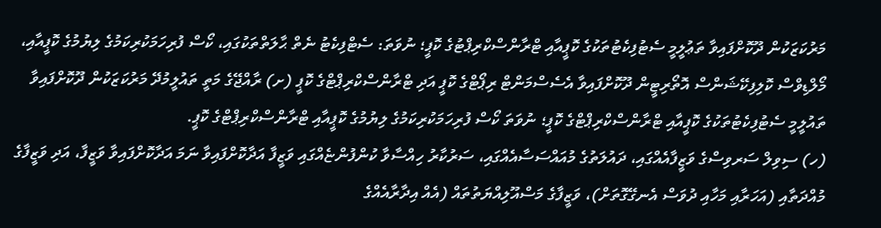މަރުކަޒަކުން ދޫކޮށްފައިވާ ތަޢުލީމީ ސެޓުފިކެޓުތަކުގެ ކޮޕީއާއި ޓްރާންސްކްރިޕްޓުގެ ކޮޕީ؛ ނުވަތަ: ސެޓްފިކެޓު ނެތް ޙާލަތްތަކުގައި، ކޯސް ފުރިހަމަކުރިކަމުގެ ލިޔުމުގެ ކޮޕީއާއި، މޯލްޑިވްސް ކޮލިފިކޭޝަންސް އޮތޯރިޓީން ދޫކޮށްފައިވާ އެސެސްމަންޓް ރިޕޯޓްގެ ކޮޕީ އަދި ޓްރާންސްކްރިޕްޓްގެ ކޮޕީ (ށ) ރާއްޖޭގެ މަތީ ތައުލީމުދޭ މަރުކަޒަކުން ދޫކޮށްފައިވާ ތައުލީމީ ސެޓުފިކެޓުތަކުގެ ކޮޕީއާއި ޓްރާންސްކްރިޕްޓްގެ ކޮޕީ؛ ނުވަތަ ކޯސް ފުރިހަމަކުރިކަމުގެ ލިޔުމުގެ ކޮޕީއާއި ޓްރާންސްކްރިޕްޓްގެ ކޮޕީ.
(ހ) ސިވިލް ސަރވިސްގެ ވަޒީފާއެއްގައި، ދައުލަތުގެ މުއައްސަސާއެއްގައި، ސަރުކާރު ހިއްސާވާ ކުންފުންޏެއްގައި ވަޒީފާ އަދާކޮށްފައިވާ ނަމަ އަދާކޮށްފައިވާ ވަޒީފާ، އަދި ވަޒީފާގެ މުއްދަތާއި (އަހަރާއި މަހާއި ދުވަސް އެނގޭގޮތަށް)، ވަޒީފާގެ މަސްއޫލިއްޔަތުތައް (އެއް އިދާރާއެއްގެ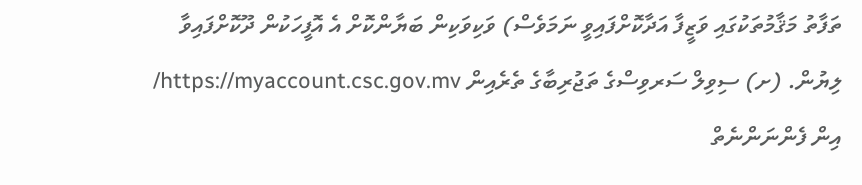ތަފާތު މަޤާމުތަކުގައި ވަޒީފާ އަދާކޮށްފައިވީ ނަމަވެސް) ވަކިވަކިން ބަޔާންކޮށް އެ އޮފީހަކުން ދޫކޮށްފައިވާ ލިޔުން. (ށ) ސިވިލް ސަރވިސްގެ ތަޖުރިބާގެ ތެރެއިން https://myaccount.csc.gov.mv/ އިން ފެންނަންނެތް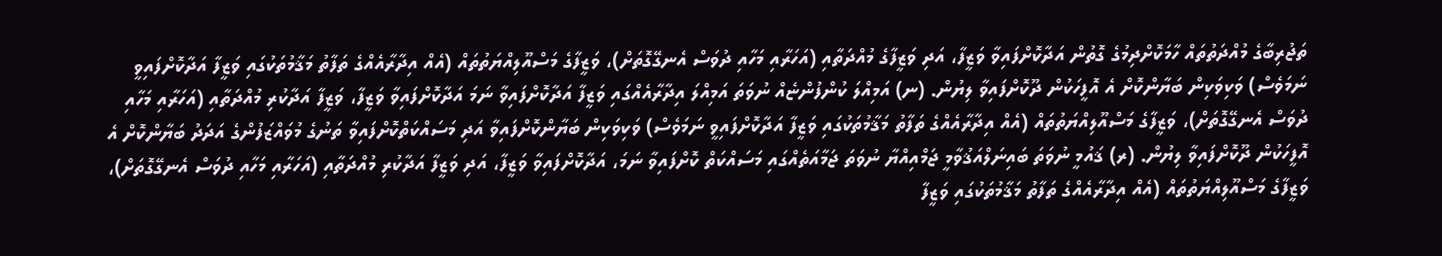ތަޖުރިބާގެ މުއްދަތުތައް ހާމަކޮށްދިމުގެ ގޮތުން އަދާކޮށްފައިވާ ވަޒީފާ، އަދި ވަޒީފާގެ މުއްދަތާއި (އަހަރާއި މަހާއި ދުވަސް އެނގޭގޮތަށް)، ވަޒީފާގެ މަސްއޫލިއްޔަތުތައް (އެއް އިދާރާއެއްގެ ތަފާތު މަޤާމުތަކުގައި ވަޒީފާ އަދާކޮށްފައިވީ ނަމަވެސް) ވަކިވަކިން ބަޔާންކޮށް އެ އޮފީހަކުން ދޫކޮށްފައިވާ ލިޔުން. (ނ) އަމިއްލަ ކުންފުންޏެއް ނުވަތަ އަމިއްލަ އިދާރާއެއްގައި ވަޒީފާ އަދާކޮށްފައިވާ ނަމަ އަދާކޮށްފައިވާ ވަޒީފާ، ވަޒީފާ އަދާކުރި މުއްދަތާއި (އަހަރާއި މަހާއި ދުވަސް އެނގޭގޮތަށް)، ވަޒީފާގެ މަސްއޫލިއްޔަތުތައް (އެއް އިދާރާއެއްގެ ތަފާތު މަޤާމުތަކުގައި ވަޒީފާ އަދާކޮށްފައިވީ ނަމަވެސް) ވަކިވަކިން ބަޔާންކޮށްފައިވާ އަދި މަސައްކަތްކޮށްފައިވާ ތަނުގެ މުވައްޒަފުންގެ އަދަދު ބަޔާންކޮށް އެ އޮފީހަކުން ދޫކޮށްފައިވާ ލިޔުން. (ރ) ޤައުމީ ނުވަތަ ބައިނަލްއަޤުވާމީ ޖަމްއިއްޔާ ނުވަތަ ޖަމާއަތެއްގައި މަސައްކަތް ކޮށްފައިވާ ނަމަ، އަދާކޮށްފައިވާ ވަޒީފާ، އަދި ވަޒީފާ އަދާކުރި މުއްދަތާއި (އަހަރާއި މަހާއި ދުވަސް އެނގޭގޮތަށް)، ވަޒީފާގެ މަސްއޫލިއްޔަތުތައް (އެއް އިދާރާއެއްގެ ތަފާތު މަޤާމުތަކުގައި ވަޒީފާ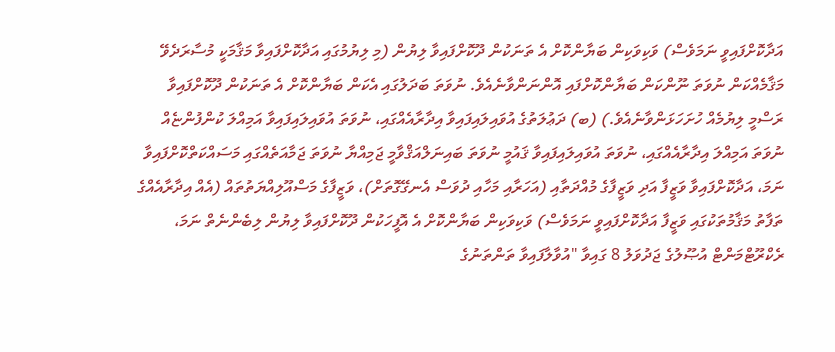އަދާކޮށްފައިވީ ނަމަވެސް) ވަކިވަކިން ބަޔާންކޮށް އެ ތަނަކުން ދޫކޮށްފައިވާ ލިޔުން (މި ލިޔުމުގައި އަދާކޮށްފައިވާ މަޤާމަކީ މުސާރަދެވޭ މަޤާމެއްކަން ނުވަތަ ނޫންކަން ބަޔާންކޮށްފައި އޮންނަންވާނެއެވެ. ނުވަތަ ބަދަލުގައި އެކަން ބަޔާންކޮށް އެ ތަނަކުން ދޫކޮށްފައިވާ ރަސްމީ ލިޔުމެއް ހުށަހަޅަންވާނެއެވެ.) (ބ) ދަޢުލަތުގެ އުވައިލައިފައިވާ އިދާރާއެއްގައި، ނުވަތަ އުވައިލައިފައިވާ އަމިއްލަ ކުންފުންޏެއް ނުވަތަ އަމިއްލަ އިދާރާއެއްގައި، ނުވަތަ އުވައިލައިފައިވާ ޤައުމީ ނުވަތަ ބައިނަލްއަޤްވާމީ ޖަމިއްޔާ ނުވަތަ ޖަމާއަތެއްގައި މަސައްކަތްކޮށްފައިވާ ނަމަ، އަދާކޮށްފައިވާ ވަޒީފާ އަދި ވަޒީފާގެ މުއްދަތާއި (އަހަރާއި މަހާއި ދުވަސް އެނގޭގޮތަށް)، ވަޒީފާގެ މަސްއޫލިއްޔަތުތައް (އެއް އިދާރާއެއްގެ ތަފާތު މަޤާމުތަކުގައި ވަޒީފާ އަދާކޮށްފައިވީ ނަމަވެސް) ވަކިވަކިން ބަޔާންކޮށް އެ އޮފީހަކުން ދޫކޮށްފައިވާ ލިޔުން ލިބެންނެތް ނަމަ، ރެކްރޫޓްމަންޓް އުޞޫލުގެ ޖަދުވަލު 8 ގައިވާ "އުވާލާފައިވާ ތަންތަނުގެ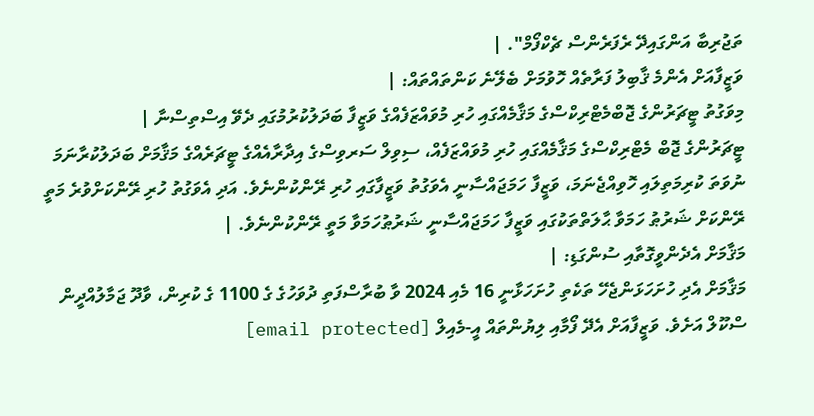ތަޖުރިބާ އަންގައިދޭ ރެފަރެންސް ޗެކްފޯމް". |
ވަޒީފާއަށް އެންމެ ޤާބިލު ފަރާތެއް ހޮވުމަށް ބެލޭނެ ކަންތައްތައް: |
މިވަގުތު ޓީޗަރުންގެ ޖޮބްމެޓްރިކްސްގެ މަޤާމެއްގައި ހުރި މުވައްޒަފެއްގެ ވަޒީފާ ބަދަލުކުރުމުގައި ދެވޭ އިސްތިސްނާ |
ޓީޗަރުންގެ ޖޮބް މެޓްރިކްސްގެ މަޤާމެއްގައި ހުރި މުވައްޒަފެއް، ސިވިލް ސަރވިސްގެ އިދާރާއެއްގެ ޓީޗަރެއްގެ މަޤާމަށް ބަދަލުކުރާނަމަ ނުވަތަ ކުރިމަތިލައި ހޮވިއްޖެނަމަ، ވަޒީފާ ހަމަޖައްސާނީ އެވަގުތު ވަޒީފާގައި ހުރި ރޭންކުންނެވެ. އަދި އެވަގުތު ހުރި ރޭންކަށްވުރެ މަތީ ރޭންކަށް ޝަރުޠު ހަމަވާ ޙާލަތްތަކުގައި ވަޒީފާ ހަމަޖައްސާނީ ޝަރުޠުހަމަވާ މަތީ ރޭންކުންނެވެ. |
މަޤާމަށް އެދެންވީގޮތާއި ސުންގަޑި: |
މަޤާމަށް އެދި ހުށަހަޅަންޖެހޭ ތަކެތި ހުށަހަޅާނީ 16 މެއި 2024 ވާ ބުރާސްފަތި ދުވަހުގެ ގެ 1100 ގެ ކުރިން، ވާދޫ ޖަމާލުއްދީން ސްކޫލް އަށެވެ. ވަޒީފާއަށް އެދޭ ފޯމާއި ލިޔުންތައް އީ-މެއިލް [email protected]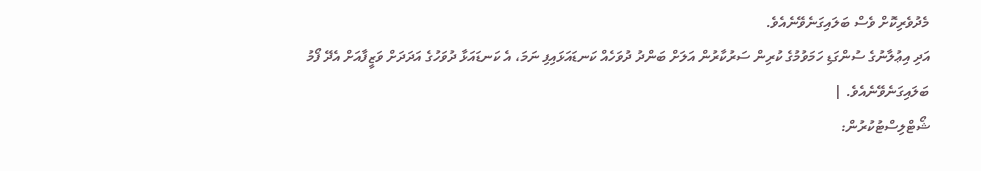މެދުވެރިކޮށް ވެސް ބަލައިގަނެވޭނެއެވެ.
އަދި އިޢުލާނުގެ ސުންގަޑި ހަމަވުމުގެ ކުރިން ސަރުކާރުން އަލަށް ބަންދު ދުވަހެއް ކަނޑައަޅައިފި ނަމަ، އެ ކަނޑައަޅާ ދުވަހުގެ އަދަދަށް ވަޒީފާއަށް އެދޭ ފޯމު ބަލައިގަނެވޭނެއެވެ. |
ޝޯޓްލިސްޓުކުރުން: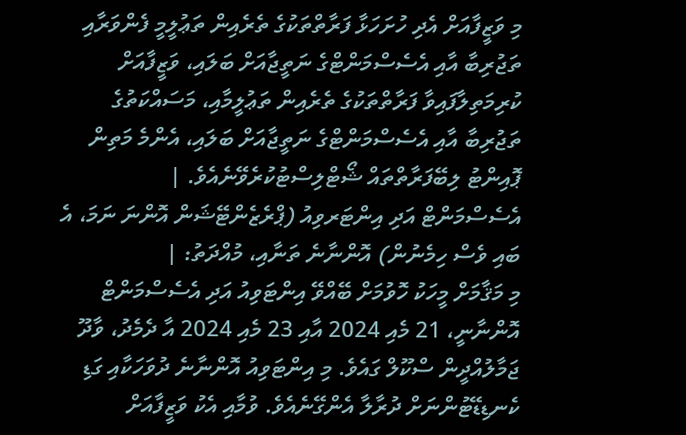މި ވަޒީފާއަށް އެދި ހުށަހަޅާ ފަރާތްތަކުގެ ތެރެއިން ތަޢުލީމީ ފެންވަރާއި ތަޖުރިބާ އާއި އެސެސްމަންޓްގެ ނަތީޖާއަށް ބަލައި، ވަޒީފާއަށް ކުރިމަތިލާފައިވާ ފަރާތްތަކުގެ ތެރެއިން ތަޢުލީމާއި، މަސައްކަތުގެ ތަޖުރިބާ އާއި އެސެސްމަންޓްގެ ނަތީޖާއަށް ބަލައި، އެންމެ މަތިން ޕޮއިންޓު ލިބޭފަރާތްތައް ޝޯޓްލިސްޓުކުރެވޭނެއެވެ. |
އެސެސްމަންޓް އަދި އިންޓަރވިއު (ޕްރެޒެންޓޭޝަން އޮންނަ ނަމަ، އެ ބައި ވެސް ހިމެނުން) އޮންނާނެ ތަނާއި، މުއްދަތު: |
މި މަޤާމަށް މީހަކު ހޮވުމަށް ބޭއްވޭ އިންޓަވިއު އަދި އެސެސްމަންޓް އޮންނާނީ، 21 މެއި 2024 އާއި 23 މެއި 2024 އާ ދެމެދު، ވާދޫ ޖަމާލުއްދީން ސްކޫލް ގައެވެ. މި އިންޓަވިއު އޮންނާނެ ދުވަހަކާއި ގަޑި ކެނޑިޑޭޓުންނަށް ދުރާލާ އެންގޭނެއެވެ. ވުމާއި އެކު ވަޒީފާއަށް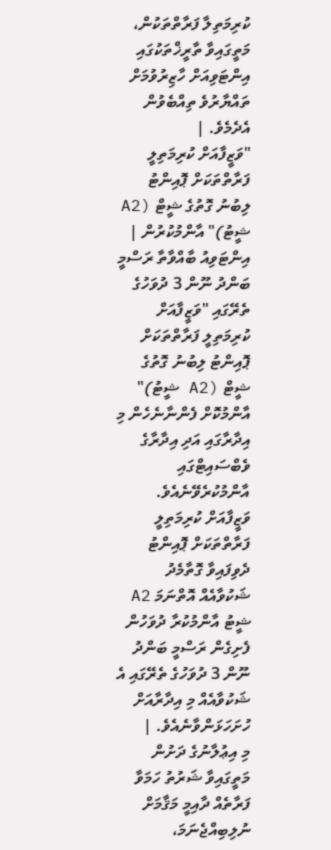ކުރިމަތިލާ ފަރާތްތަކުން، މަތީގައިވާ ތާރީޚްތަކުގައި އިންޓަވިއަށް ހާޒިރުވުމަށް ތައްޔާރުވެ ތިއްބެވުން އެދެމެވެ. |
"ވަޒީފާއަށް ކުރިމަތިލީ ފަރާތްތަކަށް ޕޮއިންޓު ލިބުނު ގޮތުގެ ޝީޓް (A2 ޝީޓު)" އާންމުކުރުން |
އިންޓަވިއު ބާއްވާތާ ރަސްމީ ބަންދު ނޫން 3 ދުވަހުގެ ތެރޭގައި "ވަޒީފާއަށް ކުރިމަތިލީ ފަރާތްތަކަށް ޕޮއިންޓު ލިބުނު ގޮތުގެ ޝީޓް (A2 ޝީޓު)" އާންމުކޮށް ފެންނާނެހެން މި އިދާރާގައި އަދި އިދާރާގެ ވެބްސައިޓްގައި އާންމުކުރެވޭނެއެވެ. ވަޒީފާއަށް ކުރިމަތިލީ ފަރާތްތަކަށް ޕޮއިންޓު ދެވިފައިވާ ގޮތާމެދު ޝަކުވާއެއް އޮތްނަމަ A2 ޝީޓު އާންމުކުރާ ދުވަހުން ފެށިގެން ރަސްމީ ބަންދު ނޫން 3 ދުވަހުގެ ތެރޭގައި އެ ޝަކުވާއެއް މި އިދާރާއަށް ހުށަހަޅަންވާނެއެވެ. |
މި އިޢުލާނުގެ ދަށުން މަތީގައިވާ ޝަރުތު ހަމަވާ ފަރާތެއް ދާއިމީ މަޤާމަށް ނުލިބިއްޖެނަމަ،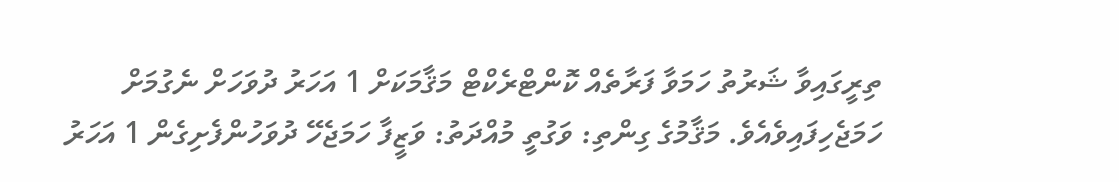ތިރީގައިވާ ޝަރުތު ހަމަވާ ފަރާތެއް ކޮންޓްރެކްޓް މަޤާމަކަށް 1 އަހަރު ދުވަހަށް ނެގުމަށް ހަމަޖެހިފައިވެއެވެ. މަޤާމުގެ ގިންތި: ވަގުތީ މުއްދަތު: ވަޒީފާ ހަމަޖެހޭ ދުވަހުންފެށިގެން 1 އަހަރު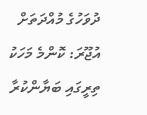ދުވަހުގެ މުއްދަތަށް އުޖޫރަ: ކޮންމެ މަހަކު ތިރީގައި ބަޔާންކުރާ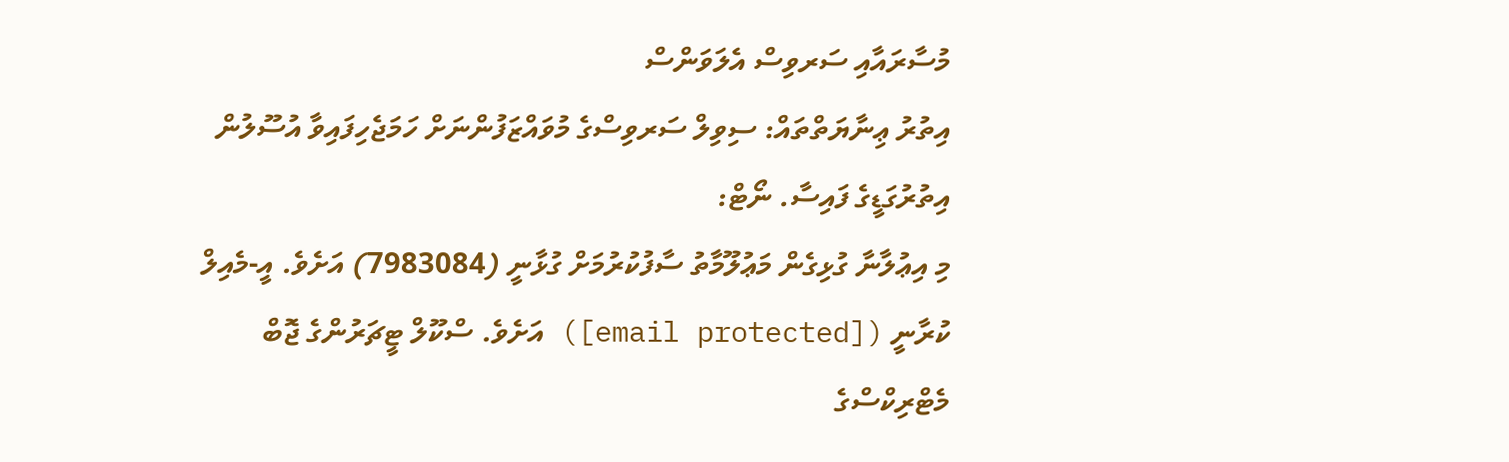މުސާރައާއި ސަރވިސް އެލަވަންސް
އިތުރު ޢިނާޔަތްތައް: ސިވިލް ސަރވިސްގެ މުވައްޒަފުންނަށް ހަމަޖެހިފައިވާ އުސޫލުން އިތުރުގަޑީގެ ފައިސާ. ނޯޓް:
މި އިޢުލާނާ ގުޅިގެން މަޢުލޫމާތު ސާފުކުރުމަށް ގުޅާނީ (7983084) އަށެވެ. އީ-މެއިލް ކުރާނީ ([email protected]) އަށެވެ. ސްކޫލް ޓީޗަރުންގެ ޖޮބް މެޓްރިކްސްގެ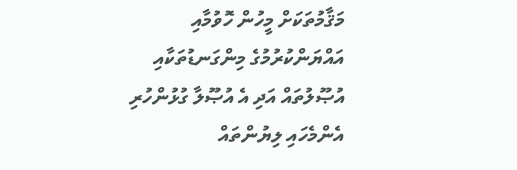މަޤާމުތަކަށް މީހުން ހޮވުމާއި އައްޔަންކުރުމުގެ މިންގަނޑުތަކާއި އުޞޫލުތައް އަދި އެ އުޞޫލާ ގުޅުންހުރި އެންމެހައި ލިޔުންތައް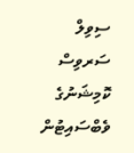ސިވިލް ސަރވިސް ކޮމިޝަނުގެ ވެބްސައިޓުން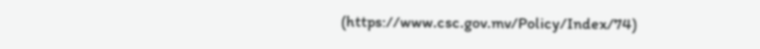(https://www.csc.gov.mv/Policy/Index/74)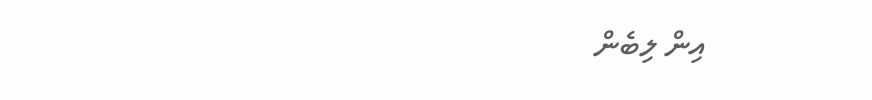އިން ލިބެން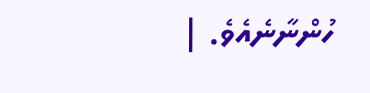ހުންނާނެއެވެ. |